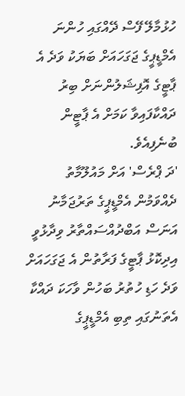ހުޅުމާލޭ ފޭސް ދޭއްގައި ހުންނަ އެމްޑީޕީގެ ޖަގަހައަށް ބަޔަކު ވަދެ އެ ޕާޓީގެ އޮފިޝަލުންނަށް ބިރު ދައްކާފައިވާ ކަމަށް އެ ޕާޓީން ބުނެފިއެވެ.
'ދަ ޕްރެސް' އަށް މައުލޫމާތު ދެއްވަމުން އެމްޑީޕީގެ ތަރުޖަމާނު އަނަސް އަބްދުއްސައްތާރު ވިދާޅުވީ އިދިކޮޅު ޕާޓީގެ ފަރާތުން އެ ޖަގަހައަށް ވަދެ ހަޑި ހުތުރު ބަހުން ވާހަކަ ދައްކާ އެތަނުގައި ތިބި އެމްޑީޕީގެ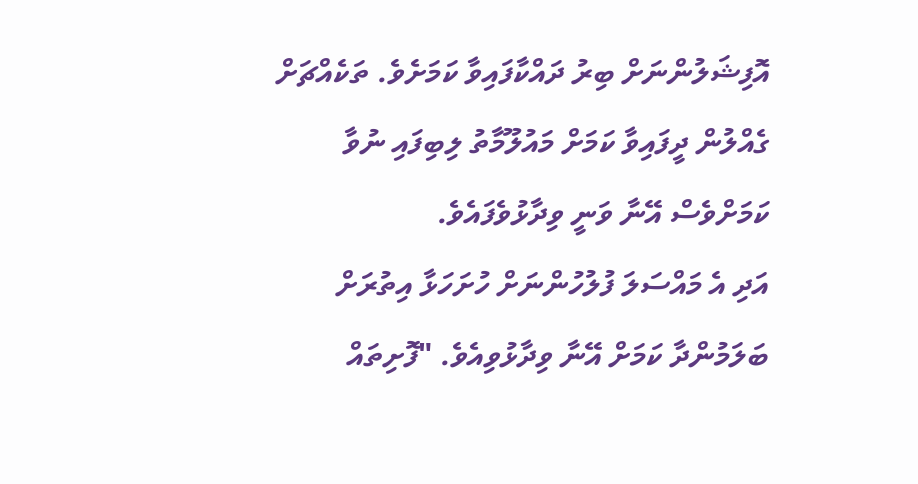އޮފިޝަލުންނަށް ބިރު ދައްކާފައިވާ ކަމަށެވެ. ތަކެއްޗަށް ގެއްލުން ދީފައިވާ ކަމަށް މައުލޫމާތު ލިބިފައި ނުވާ ކަމަށްވެސް އޭނާ ވަނީ ވިދާޅުވެފައެވެ.
އަދި އެ މައްސަލަ ފުލުހުންނަށް ހުށަހަޅާ އިތުރަށް ބަލަމުންދާ ކަމަށް އޭނާ ވިދާޅުވިއެވެ. "ފޮށިތައް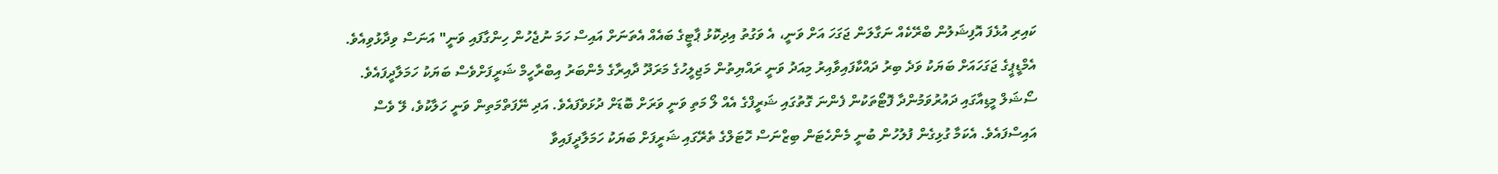ކައިރި އުޅެފަ އޮފިޝަލުން ބްރޭކެއް ނަގާލަން ޖަގަހަ އަށް ވަނީ، އެ ވަގުތު އިދިކޮޅު ޕާޓީގެ ބައެއް އެތަނަށް އައިސް ހަމަ ނުޖެހުން ހިންގާފައި ވަނީ" އަނަސް ވިދާޅުވިއެވެ. އެމްޑީޕީގެ ޖަގަހައަށް ބަޔަކު ވަދެ ބިރު ދައްކާފައިވާއިރު މިއަދު ވަނީ ރައްޔިތުން މަޖިލީހުގެ މަރަދޫ ދާއިރާގެ މެންބަރު އިބްރާހީމް ޝަރީފަށްވެސް ބަޔަކު ހަމަލާދީފައެވެ.
ސޯޝަލް މީޑިއާގައި ދައުރުވަމުންދާ ފޮޓޯތަކުން ފެންނަ ގޮތުގައި ޝަރީފްގެ އެއް ލޯ މަތި ވަނީ ވަރަށް ބޮޑަށް ދުޅަވެފައެވެ. އަދި ނޭފަތްމަތިން ވަނީ ހަލާކުވެ، ލޭ ވެސް އައިސްފައެވެ. އެކަމާ ގުޅިގެން ފުލުހުން ބުނީ މެންހެޓަން ބިޒްނަސް ހޮޓަލްގެ ތެރޭގައި ޝަރީފަށް ބަޔަކު ހަމަލާދީފައިވާ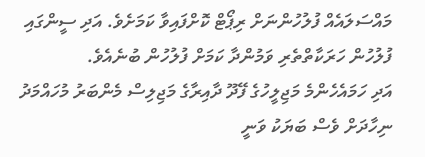މައްސަލައެއް ފުލުހުންނަށް ރިޕޯޓް ކޮށްފައިވާ ކަމަށެވެ. އަދި ސީންގައި ފުލުހުން ހަރަކާތްތެރި ވަމުންދާ ކަމަށް ފުލުހުން ބުނެއެވެ.
އަދި ހަމައެހެންމެ މަޖިލީހުގެ ފޭދޫ ދާއިރާގެ މަޖިލިސް މެންބަރު މުހައްމަދު ނިހާދަށް ވެސް ބަޔަކު ވަނީ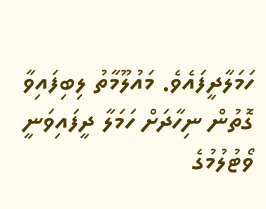ހަމަލާދީފައެވެ. މައުލޫމާތު ލިބިފައިވާ ގޮތުން ނިހާދަށް ހަމަލާ ދީފައިވަނީ ވޯޓުލުމުގެ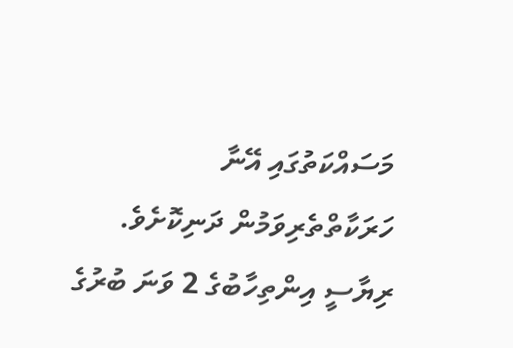މަސައްކަތުގައި އޭނާ ހަރަކާތްތެރިވަމުން ދަނިކޮށެވެ.
ރިޔާސީ އިންތިހާބުގެ 2 ވަނަ ބުރުގެ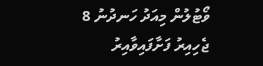ވޯޓުލުން މިއަދު ހަނދުނު 8 ޖެހިއިރު ފަށާފައިވާއިރު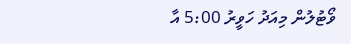ވޯޓުލުން މިއަދު ހަވީރު 5:00 އާ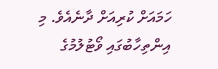ހަމައަށް ކުރިއަށް ދާނެއެވެ. މި އިންތިހާބުގައި ވޯޓުލުމުގެ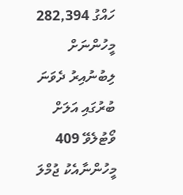ހައްގު 282,394 މީހުންނަށް ލިބުނުއިރު ދެވަނަ ބުރުގައި އަލަށް ވޯޓުލެވޭ 409 މީހުންނާއެކު ޖުމްލަ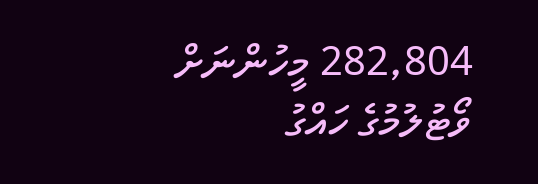282,804 މީހުންނަށް ވޯޓުލުމުގެ ހައްގު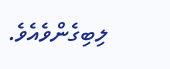ލިބިގެންވެއެވެ.